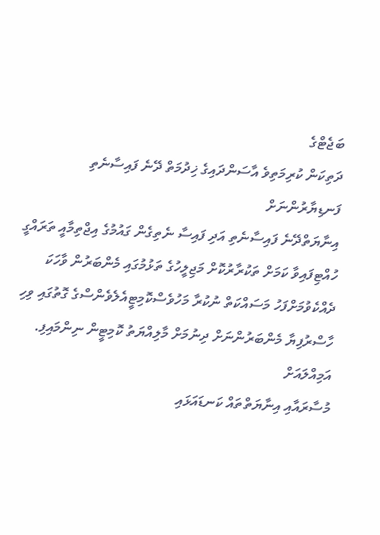ބަޖެޓްގެ
ދަތިކަން ކުރިމަތިވެ އާސަންދައިގެ ޚިދުމަތް ދޭނެ ފައިސާނެތި ފަނޑިޔާރުންނަށް
އިނާޔަތްދޭނެ ފައިސާނެތި އަދި ފައިސާ ނެތިގެން ގައުމުގެ އިޖްތިމާއީ ތަރައްގީ
ހުއްޓިފައިވާ ކަމަށް ތަކުރާރުކޮށް މަޖިލީހުގެ ތަޅުމުގައި މެންބަރުން ވާހަކަ
ދެއްކެވުމަށްފަހު މަސައްކަތް ނުކުރާ މަހުވެސްކޮމިޓީއެލެވެންސްގެ ގޮތުގައި ވިހި
ހާސްރުފިޔާ މެންބަރުންނަށް ދިނުމަށް މާލިއްޔަތު ކޮމިޓީން ނިންމައިފި.
އަމިއްލައަށް
މުސާރައާއި އިނާޔަތްތައް ކަނޑައަޅައި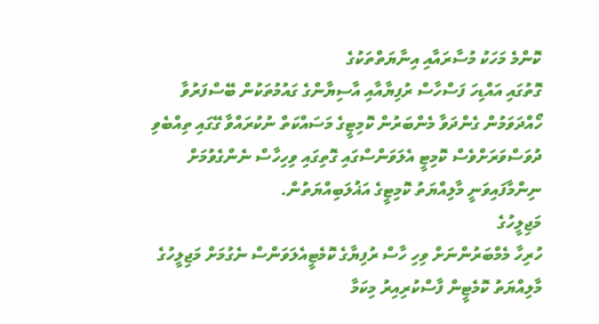ކޮންމެ މަހަކު މުސާރައާއި އިނާޔަތްތަކުގެ
ގޮތުގައި އައްޑިހަ ފަސްހާސް ރުފިޔާއާއި އާސިޔާންގެ ގައުމުތަކުން ބޭސްފަރުވާ
ހޯއްދަވަމުން ގެންދަވާ މެންބަރުން ކޮމިޓީގެ މަސައްކަތް ނުކުރައްވާ ގޭގައި ތިއްބެވި
ދުވަސްވަރަށްވެސް ކޮމިޓީ އެލަވަންސްގައި ގޮތިގައި ވިހިހާސް ނެންގެވުމަށް
ނިންމާފައިވަނީ މާލިއްޔަތު ކޮމިޓީގެ އަޣުލަބިއްޔަތުން.
މަޖިލީހުގެ
ހުރިހާ މެމްބަރުންނަށް ވިހި ހާސް ރުފިޔާގެ ކޮމެޓީއެލަވަންސް ނެގުމަށް މަޖިލީހުގެ
މާލިއްޔަތު ކޮމެޓީން ފާސްކުރިއިރު މިކަމާ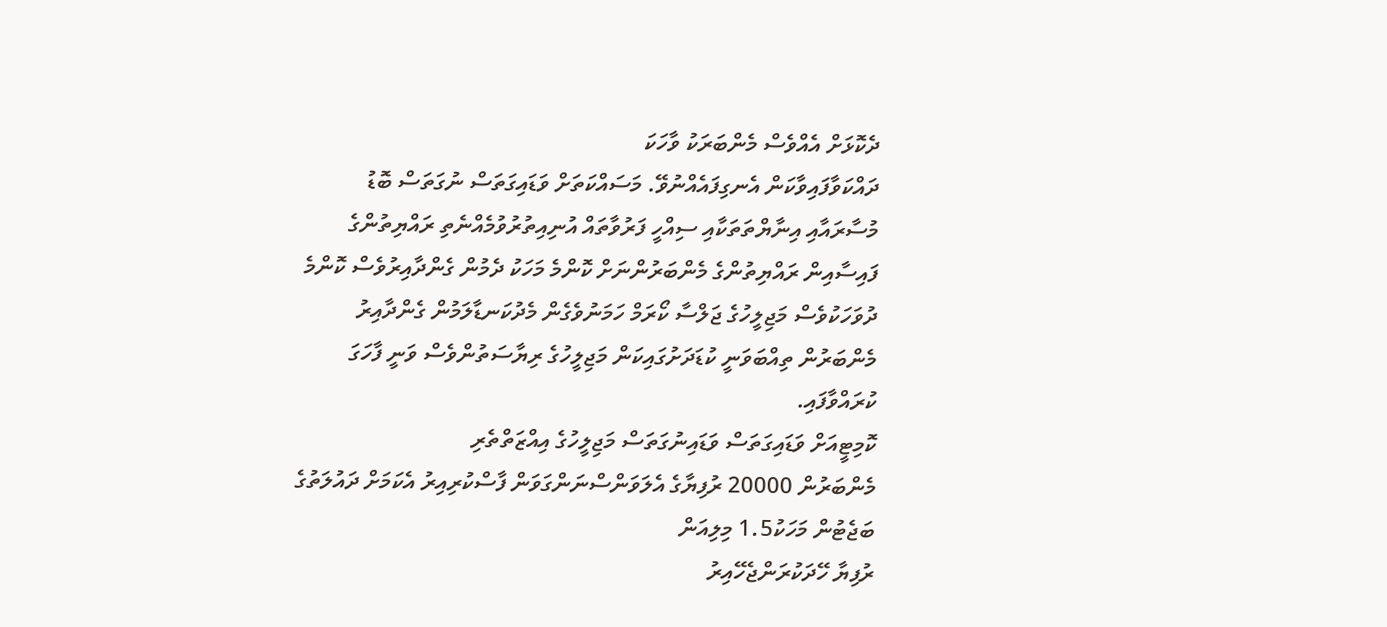ދެކޮޅަށް އެއްވެސް މެންބަރަކު ވާހަކަ
ދައްކަވާފައިވާކަން އެނގިފައެއްނުވޭ. މަސައްކަތަށް ވަޑައިގަތަސް ނުގަތަސް ބޮޑު
މުސާރައާއި އިނާޔްތަތަކާއި ސިއްހީ ފަރުވާތައް އުނިއިތުރުވުމެއްނެތި ރައްޔިތުންގެ
ފައިސާއިން ރައްޔިތުންގެ މެންބަރުންނަށް ކޮންމެ މަހަކު ދެމުން ގެންދާއިރުވެސް ކޮންމެ
ދުވަހަކުވެސް މަޖިލީހުގެ ޖަލްސާ ކޯރަމް ހަމަނުވެގެން މެދުކަނޑާލަމުން ގެންދާއިރު
މެންބަރުން ތިއްބަވަނީ ކުޑަދަށުގައިކަން މަޖިލީހުގެ ރިޔާސަތުންވެސް ވަނީ ފާހަގަ
ކުރައްވާފައި.
ކޮމިޓީއަށް ވަޑައިގަތަސް ވަޑައިނުގަތަސް މަޖިލީހުގެ އިއްޒަތްތެރި
މެންބަރުން 20000 ރުފިޔާގެ އެލަވަންސްނަންގަވަން ފާސްކުރިއިރު އެކަމަށް ދައުލަތުގެ
ބަޖެޓުން މަހަކު1.5 މިލިއަން
ރުފިޔާ ހޭދަކުރަންޖެހޭއިރު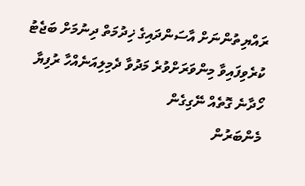ރައްޔިތުންނަށް އާސަންދައިގެ ޚިދުމަތް ދިނުމަށް ބަޖެޓު
ކުރެވިފައިވާ މިންވަރަށްވުރެ މަދުވާ ދެމިލިއަނެއްހާ ރުފިޔާ ހޯދާނެ ގޮތެއް ނޭގިގެން
މެންބަރުން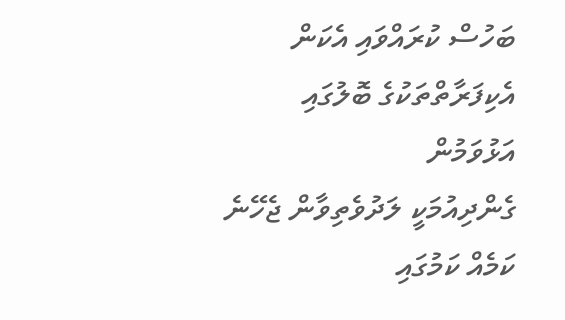ބަހުސް ކުރައްވައި އެކަން އެކިފަރާތްތަކުގެ ބޮލުގައި އަޅުވަމުން
ގެންދިއުމަކީ ލަދުވެތިވާން ޖެހޭނެ ކަމެއް ކަމުގައި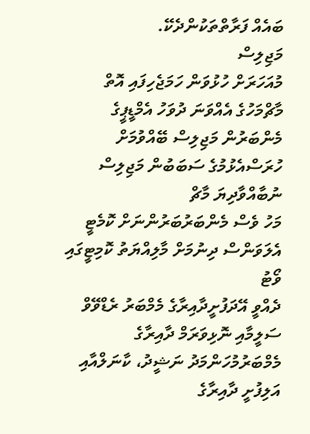ބައެއް ފަރާތްތަކުންދެކޭ.
މަޖިލިސް
މުއަހަރަށް ހުޅުވަން ހަމަޖެހިފައި އޮތް މާޗްމަހުގެ އެއްވަނަ ދުވަހު އެމްޑީޕީގެ
މެންބަރުން މަޖިލިސް ބޭއްވުމަށް ހުރަސްއެޅުމުގެ ސަބަބުން މަޖިލިސް ނުބާއްވާދިޔަ މާޗް
މަހު ވެސް މެންބަރުބަރުންނަށް ކޮމެޓީ އެލަވަންސް ދިނުމަށް މާލިއްޔަތު ކޮމިޓީގައި ވޯޓު
ދެއްވީ އޭދަފުށީދާއިރާގެ މެމްބަރު ރެޑްވޭވް ސަލީމާއި ނޮޅިވަރަމް ދާއިރާގެ
މެމްބަރުމުހަންމަދު ނަޝީދު، ކާނަލްއާއި އަލިފުށީ ދާއިރާގެ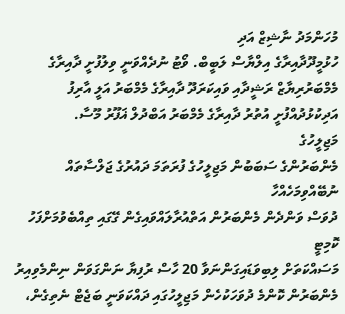މުހަންމަދު ނާޝިޒް އަދި
ހުޅުމީދޫދާއިރާގެ އިލްޔާސް ލަބީބް. ވޯޓު ނުދެއްވަނީ ވިލުފުށީ ދާއިރާގެ
މެމްބަރުރިޔާޒް ރަޝީދާއި ވައިކަރަދޫ ދާއިރާގެ މެމްބަރު އަލީ އާރިފު
އަދިކުޅުދުއްފުށީ އުތުރު ދާއިރާގެ މެމްބަރު އަބްދުލް ޣަފޫރު މޫސާ.
މަޖިލީހުގެ
މެންބަރުންގެ ސަބަބުން މަޖިލީހުގެ ފުރަތަމަ ދައުރުގެ ޖަލްސާތައް ނުބޭއްވިމަހެއްހާ
ދުވަސް ވަންދެން މެންބަރުން އަތްއުރާލައްވައިގެން ގޭގައި ތިއްބެވުމަށްފަހު ކޮމިޓީ
މަސައްކަތަށް ލިބިވަޑައިގަންނަވާ 20 ހާސް ރުފިޔާ ނަންގަވަން ނިންމެވިއިރު
މެންބަރުން ކޮންމެ ދުވަހަކުހެން މަޖިލީހުގައި ދައްކަވަނީ ބަޖެޓް ނެތިގެން،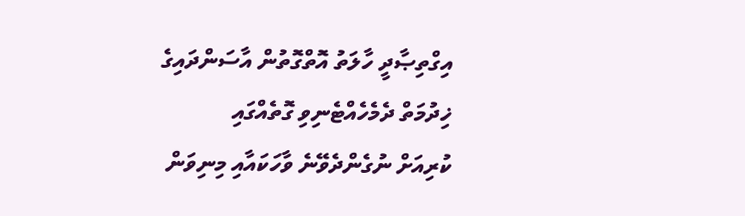އިގްތިޞާދީ ހާލަތު އޮތްގޮތުން އާސަންދައިގެ ޚިދުމަތް ދެމެހެއްޓެނިވި ގޮތެއްގައި
ކުރިއަށް ނުގެންދެވޭނެ ވާހަކައާއި މިނިވަން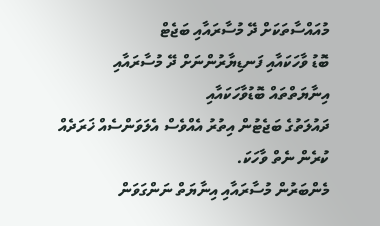މުއައްސާތަކަށް ދޭ މުސާރައާއި ބަޖެޓް
ބޮޑު ވާހަކައާއި ފަނޑިޔާރުންނަށް ދޭ މުސާރައާއި އިނާޔަތްތައް ބޮޑުވާހަކައާއި
ދައުލަތުގެ ބަޖެޓުން އިތުރު އެއްވެސް އެލަވަންސެއް ޚަރަދެއް ކުރެން ނެތް ވާހަކަ.
މެންބަރުން މުސާރައާއި އިނާޔަތް ނަންގަވަން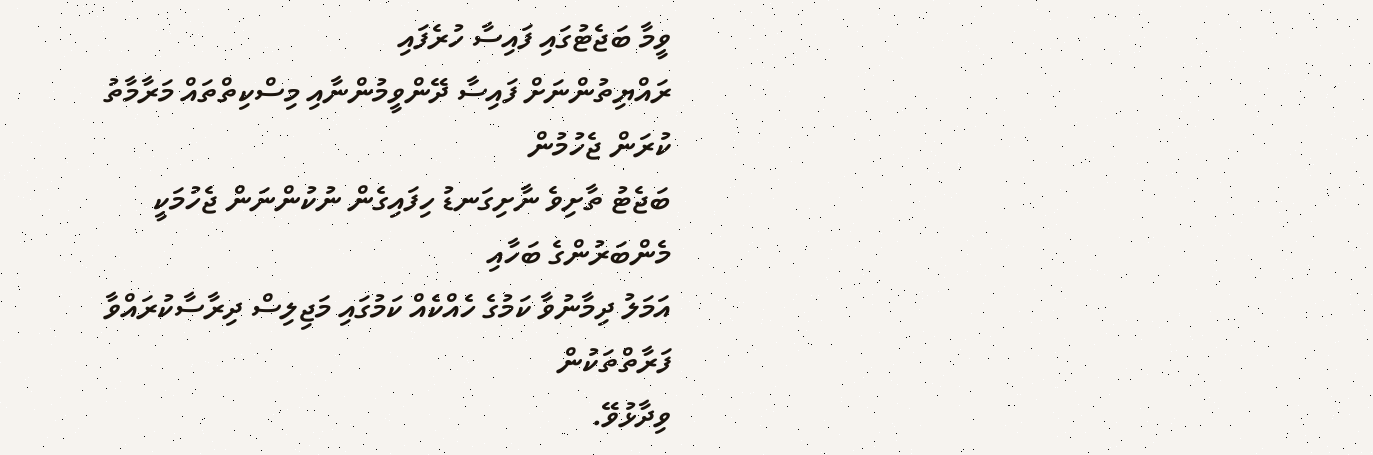ވީމާ ބަޖެޓުގައި ފައިސާ ހުރެފައި
ރައްޔިތުންނަށް ފައިސާ ދޭންވީމުންނާއި މިސްކިތްތައް މަރާމާތު ކުރަން ޖެހުމުން
ބަޖެޓު ތާށިވެ ނާށިގަނޑު ހިފައިގެން ނުކުންނަން ޖެހުމަކީ މެންބަރުންގެ ބަހާއި
އަމަލު ދިމާނުވާ ކަމުގެ ހެއްކެއް ކަމުގައި މަޖިލިސް ދިރާސާކުރައްވާ ފަރާތްތަކުން
ވިދާޅުވޭ.